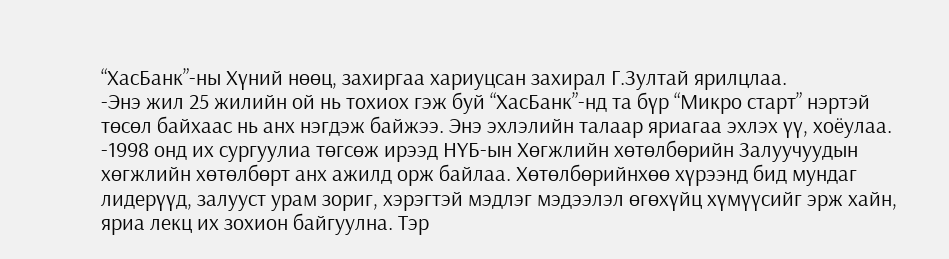“ХасБанк”-ны Хүний нөөц, захиргаа хариуцсан захирал Г.Зултай ярилцлаа.
-Энэ жил 25 жилийн ой нь тохиох гэж буй “ХасБанк”-нд та бүр “Микро старт” нэртэй төсөл байхаас нь анх нэгдэж байжээ. Энэ эхлэлийн талаар яриагаа эхлэх үү, хоёулаа.
-1998 онд их сургуулиа төгсөж ирээд НҮБ-ын Хөгжлийн хөтөлбөрийн Залуучуудын хөгжлийн хөтөлбөрт анх ажилд орж байлаа. Хөтөлбөрийнхөө хүрээнд бид мундаг лидерүүд, залууст урам зориг, хэрэгтэй мэдлэг мэдээлэл өгөхүйц хүмүүсийг эрж хайн, яриа лекц их зохион байгуулна. Тэр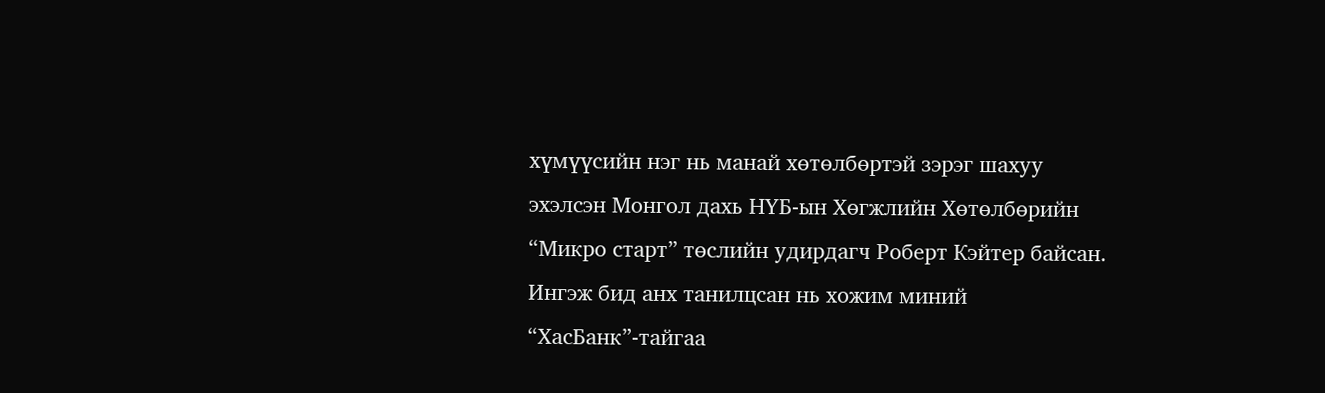хүмүүсийн нэг нь манай хөтөлбөртэй зэрэг шахуу эхэлсэн Монгол дахь НҮБ-ын Хөгжлийн Хөтөлбөрийн “Микро старт” төслийн удирдагч Роберт Кэйтер байсан. Ингэж бид анх танилцсан нь хожим миний “ХасБанк”-тайгаа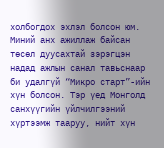холбогдох эхлэл болсон юм.
Миний анх ажиллаж байсан төсөл дуусахтай зэрэгцэн надад ажлын санал тавьснаар би удалгүй “Микро старт”-ийн хүн болсон. Тэр үед Монголд санхүүгийн үйлчилгээний хүртээмж тааруу, нийт хүн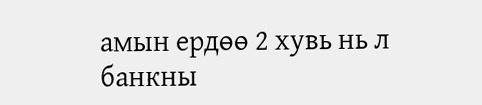амын ердөө 2 хувь нь л банкны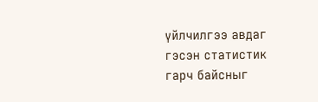үйлчилгээ авдаг гэсэн статистик гарч байсныг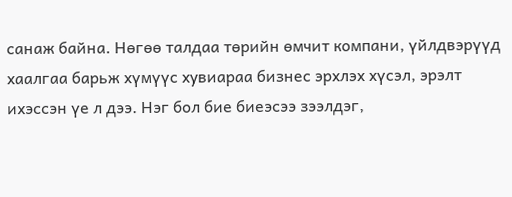санаж байна. Нөгөө талдаа төрийн өмчит компани, үйлдвэрүүд хаалгаа барьж хүмүүс хувиараа бизнес эрхлэх хүсэл, эрэлт ихэссэн үе л дээ. Нэг бол бие биеэсээ зээлдэг,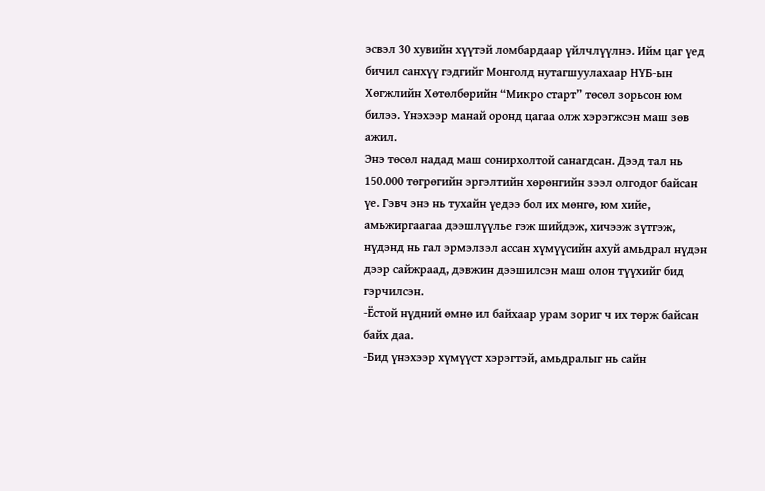эсвэл 30 хувийн хүүтэй ломбардаар үйлчлүүлнэ. Ийм цаг үед бичил санхүү гэдгийг Монголд нутагшуулахаар НҮБ-ын Хөгжлийн Хөтөлбөрийн “Микро старт” төсөл зорьсон юм билээ. Үнэхээр манай оронд цагаа олж хэрэгжсэн маш зөв ажил.
Энэ төсөл надад маш сонирхолтой санагдсан. Дээд тал нь 150.000 төгрөгийн эргэлтийн хөрөнгийн зээл олгодог байсан үе. Гэвч энэ нь тухайн үедээ бол их мөнгө, юм хийе, амьжиргаагаа дээшлүүлье гэж шийдэж, хичээж зүтгэж, нүдэнд нь гал эрмэлзэл ассан хүмүүсийн ахуй амьдрал нүдэн дээр сайжраад, дэвжин дээшилсэн маш олон түүхийг бид гэрчилсэн.
-Ёстой нүдний өмнө ил байхаар урам зориг ч их төрж байсан байх даа.
-Бид үнэхээр хүмүүст хэрэгтэй, амьдралыг нь сайн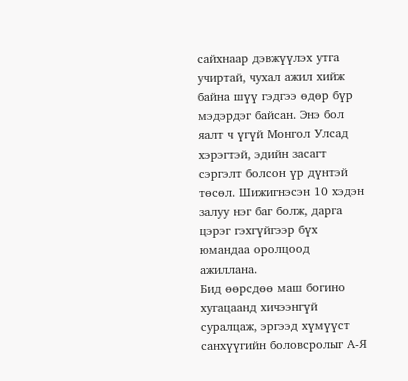сайхнаар дэвжүүлэх утга учиртай, чухал ажил хийж байна шүү гэдгээ өдөр бүр мэдэрдэг байсан. Энэ бол яалт ч үгүй Монгол Улсад хэрэгтэй, эдийн засагт сэргэлт болсон үр дүнтэй төсөл. Шижигнэсэн 10 хэдэн залуу нэг баг болж, дарга цэрэг гэхгүйгээр бүх юмандаа оролцоод ажиллана.
Бид өөрсдөө маш богино хугацаанд хичээнгүй суралцаж, эргээд хүмүүст санхүүгийн боловсролыг А-Я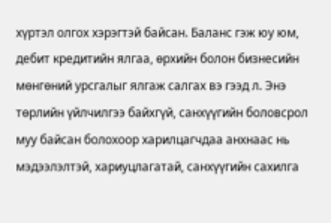хүртэл олгох хэрэгтэй байсан. Баланс гэж юу юм, дебит кредитийн ялгаа, өрхийн болон бизнесийн мөнгөний урсгалыг ялгаж салгах вэ гээд л. Энэ төрлийн үйлчилгээ байхгүй, санхүүгийн боловсрол муу байсан болохоор харилцагчдаа анхнаас нь мэдээлэлтэй, хариуцлагатай, санхүүгийн сахилга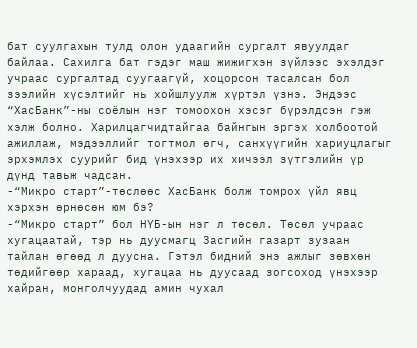бат суулгахын тулд олон удаагийн сургалт явуулдаг байлаа. Сахилга бат гэдэг маш жижигхэн зүйлээс эхэлдэг учраас сургалтад суугаагүй, хоцорсон тасалсан бол зээлийн хүсэлтийг нь хойшлуулж хүртэл үзнэ. Эндээс “ХасБанк”-ны соёлын нэг томоохон хэсэг бүрэлдсэн гэж хэлж болно. Харилцагчидтайгаа байнгын эргэх холбоотой ажиллаж, мэдээллийг тогтмол өгч, санхүүгийн хариуцлагыг эрхэмлэх суурийг бид үнэхээр их хичээл зүтгэлийн үр дүнд тавьж чадсан.
-“Микро старт”-төслөөс ХасБанк болж томрох үйл явц хэрхэн өрнөсөн юм бэ?
-“Микро старт” бол НҮБ-ын нэг л төсөл. Төсөл учраас хугацаатай, тэр нь дуусмагц Засгийн газарт зузаан тайлан өгөөд л дуусна. Гэтэл бидний энэ ажлыг зөвхөн төдийгөөр хараад, хугацаа нь дуусаад зогсоход үнэхээр хайран, монголчуудад амин чухал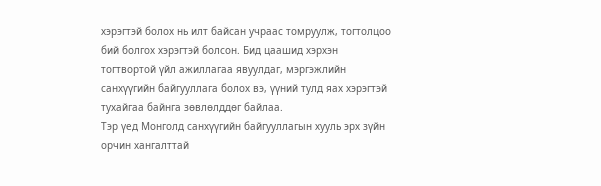хэрэгтэй болох нь илт байсан учраас томруулж, тогтолцоо бий болгох хэрэгтэй болсон. Бид цаашид хэрхэн тогтвортой үйл ажиллагаа явуулдаг, мэргэжлийн санхүүгийн байгууллага болох вэ, үүний тулд яах хэрэгтэй тухайгаа байнга зөвлөлддөг байлаа.
Тэр үед Монголд санхүүгийн байгууллагын хууль эрх зүйн орчин хангалттай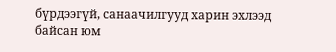бүрдээгүй, санаачилгууд харин эхлээд байсан юм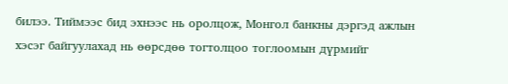билээ. Тиймээс бид эхнээс нь оролцож, Монгол банкны дэргэд ажлын хэсэг байгуулахад нь өөрсдөө тогтолцоо тоглоомын дүрмийг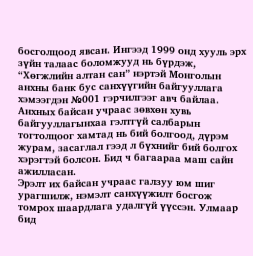босголцоод явсан. Ингээд 1999 онд хууль эрх зүйн талаас боломжууд нь бүрдэж, “Хөгжлийн алтан сан” нэртэй Монголын анхны банк бус санхүүгийн байгууллага хэмээгдэн №001 гэрчилгээг авч байлаа. Анхных байсан учраас зөвхөн хувь байгууллагынхаа гэлтгүй салбарын тогтолцоог хамтад нь бий болгоод, дүрэм журам, засаглал гээд л бүхнийг бий болгох хэрэгтэй болсон. Бид ч багаараа маш сайн ажилласан.
Эрэлт их байсан учраас галзуу юм шиг урагшилж, нэмэлт санхүүжилт босгож томрох шаардлага удалгүй үүссэн. Улмаар бид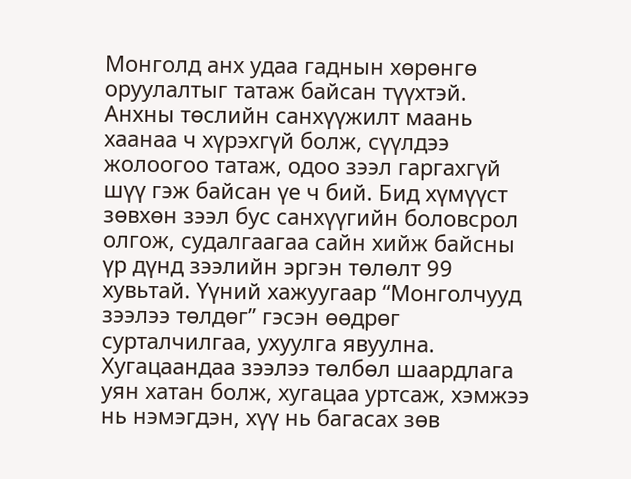Монголд анх удаа гаднын хөрөнгө оруулалтыг татаж байсан түүхтэй. Анхны төслийн санхүүжилт маань хаанаа ч хүрэхгүй болж, сүүлдээ жолоогоо татаж, одоо зээл гаргахгүй шүү гэж байсан үе ч бий. Бид хүмүүст зөвхөн зээл бус санхүүгийн боловсрол олгож, судалгаагаа сайн хийж байсны үр дүнд зээлийн эргэн төлөлт 99 хувьтай. Үүний хажуугаар “Монголчууд зээлээ төлдөг” гэсэн өөдрөг сурталчилгаа, ухуулга явуулна. Хугацаандаа зээлээ төлбөл шаардлага уян хатан болж, хугацаа уртсаж, хэмжээ нь нэмэгдэн, хүү нь багасах зөв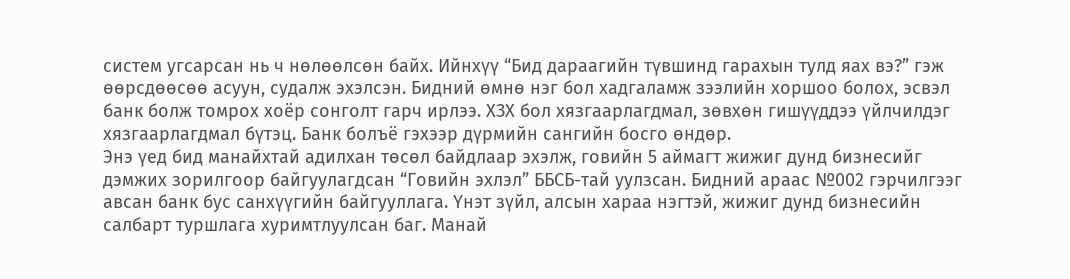систем угсарсан нь ч нөлөөлсөн байх. Ийнхүү “Бид дараагийн түвшинд гарахын тулд яах вэ?” гэж өөрсдөөсөө асуун, судалж эхэлсэн. Бидний өмнө нэг бол хадгаламж зээлийн хоршоо болох, эсвэл банк болж томрох хоёр сонголт гарч ирлээ. ХЗХ бол хязгаарлагдмал, зөвхөн гишүүддээ үйлчилдэг хязгаарлагдмал бүтэц. Банк болъё гэхээр дүрмийн сангийн босго өндөр.
Энэ үед бид манайхтай адилхан төсөл байдлаар эхэлж, говийн 5 аймагт жижиг дунд бизнесийг дэмжих зорилгоор байгуулагдсан “Говийн эхлэл” ББСБ-тай уулзсан. Бидний араас №002 гэрчилгээг авсан банк бус санхүүгийн байгууллага. Үнэт зүйл, алсын хараа нэгтэй, жижиг дунд бизнесийн салбарт туршлага хуримтлуулсан баг. Манай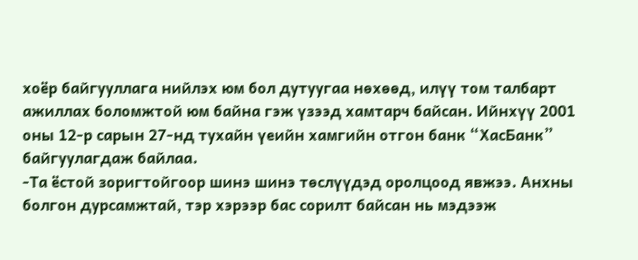хоёр байгууллага нийлэх юм бол дутуугаа нөхөөд, илүү том талбарт ажиллах боломжтой юм байна гэж үзээд хамтарч байсан. Ийнхүү 2001 оны 12-р сарын 27-нд тухайн үеийн хамгийн отгон банк “ХасБанк” байгуулагдаж байлаа.
-Та ёстой зоригтойгоор шинэ шинэ төслүүдэд оролцоод явжээ. Анхны болгон дурсамжтай, тэр хэрээр бас сорилт байсан нь мэдээж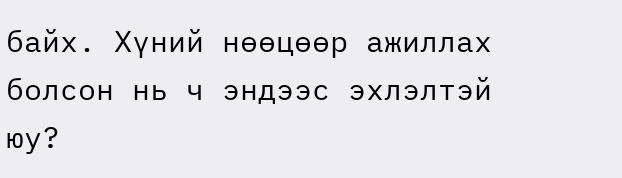байх. Хүний нөөцөөр ажиллах болсон нь ч эндээс эхлэлтэй юу?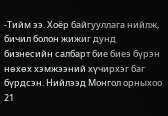-Тийм ээ. Хоёр байгууллага нийлж, бичил болон жижиг дунд бизнесийн салбарт бие биеэ бүрэн нөхөх хэмжээний хүчирхэг баг бүрдсэн. Нийлээд Монгол орныхоо 21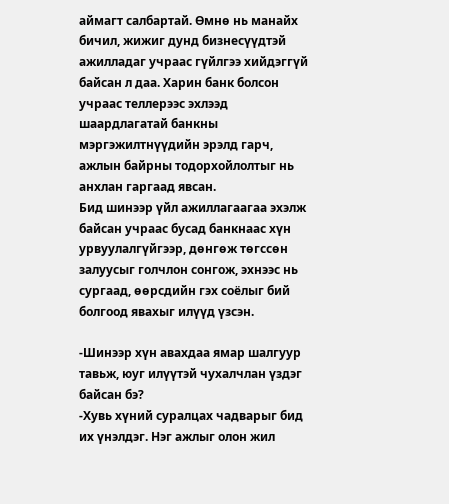аймагт салбартай. Өмнө нь манайх бичил, жижиг дунд бизнесүүдтэй ажилладаг учраас гүйлгээ хийдэггүй байсан л даа. Харин банк болсон учраас теллерээс эхлээд шаардлагатай банкны мэргэжилтнүүдийн эрэлд гарч, ажлын байрны тодорхойлолтыг нь анхлан гаргаад явсан.
Бид шинээр үйл ажиллагаагаа эхэлж байсан учраас бусад банкнаас хүн урвуулалгүйгээр, дөнгөж төгссөн залуусыг голчлон сонгож, эхнээс нь сургаад, өөрсдийн гэх соёлыг бий болгоод явахыг илүүд үзсэн.

-Шинээр хүн авахдаа ямар шалгуур тавьж, юуг илүүтэй чухалчлан үздэг байсан бэ?
-Хувь хүний суралцах чадварыг бид их үнэлдэг. Нэг ажлыг олон жил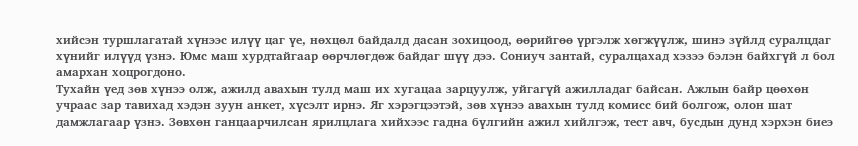хийсэн туршлагатай хүнээс илүү цаг үе, нөхцөл байдалд дасан зохицоод, өөрийгөө үргэлж хөгжүүлж, шинэ зүйлд суралцдаг хүнийг илүүд үзнэ. Юмс маш хурдтайгаар өөрчлөгдөж байдаг шүү дээ. Сониуч зантай, суралцахад хэзээ бэлэн байхгүй л бол амархан хоцрогдоно.
Тухайн үед зөв хүнээ олж, ажилд авахын тулд маш их хугацаа зарцуулж, уйгагүй ажилладаг байсан. Ажлын байр цөөхөн учраас зар тавихад хэдэн зуун анкет, хүсэлт ирнэ. Яг хэрэгцээтэй, зөв хүнээ авахын тулд комисс бий болгож, олон шат дамжлагаар үзнэ. Зөвхөн ганцаарчилсан ярилцлага хийхээс гадна бүлгийн ажил хийлгэж, тест авч, бусдын дунд хэрхэн биеэ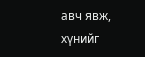авч явж, хүнийг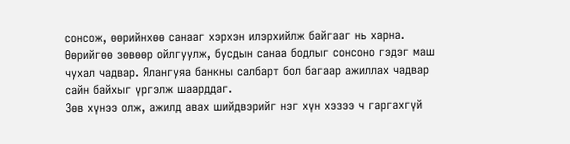сонсож, өөрийнхөө санааг хэрхэн илэрхийлж байгааг нь харна. Өөрийгөө зөвөөр ойлгуулж, бусдын санаа бодлыг сонсоно гэдэг маш чухал чадвар. Ялангуяа банкны салбарт бол багаар ажиллах чадвар сайн байхыг үргэлж шаарддаг.
Зөв хүнээ олж, ажилд авах шийдвэрийг нэг хүн хэзээ ч гаргахгүй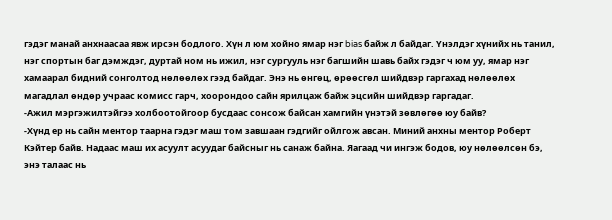гэдэг манай анхнаасаа явж ирсэн бодлого. Хүн л юм хойно ямар нэг bias байж л байдаг. Үнэлдэг хүнийх нь танил, нэг спортын баг дэмждэг, дуртай ном нь ижил, нэг сургууль нэг багшийн шавь байх гэдэг ч юм уу, ямар нэг хамаарал бидний сонголтод нөлөөлөх гээд байдаг. Энэ нь өнгөц, өрөөсгөл шийдвэр гаргахад нөлөөлөх магадлал өндөр учраас комисс гарч, хоорондоо сайн ярилцаж байж эцсийн шийдвэр гаргадаг.
-Ажил мэргэжилтэйгээ холбоотойгоор бусдаас сонсож байсан хамгийн үнэтэй зөвлөгөө юу байв?
-Хүнд ер нь сайн ментор таарна гэдэг маш том завшаан гэдгийг ойлгож авсан. Миний анхны ментор Роберт Кэйтер байв. Надаас маш их асуулт асуудаг байсныг нь санаж байна. Яагаад чи ингэж бодов, юу нөлөөлсөн бэ, энэ талаас нь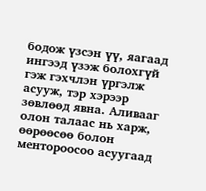бодож үзсэн үү, яагаад ингээд үзэж болохгүй гэж гэхчлэн үргэлж асууж, тэр хэрээр зөвлөөд явна. Аливааг олон талаас нь харж, өөрөөсөө болон ментороосоо асуугаад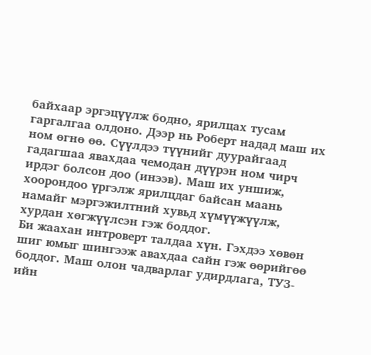байхаар эргэцүүлж бодно, ярилцах тусам гаргалгаа олдоно. Дээр нь Роберт надад маш их ном өгнө өө. Сүүлдээ түүнийг дуурайгаад гадагшаа явахдаа чемодан дүүрэн ном чирч ирдэг болсон доо (инээв). Маш их уншиж, хоорондоо үргэлж ярилцдаг байсан маань намайг мэргэжилтний хувьд хүмүүжүүлж, хурдан хөгжүүлсэн гэж боддог.
Би жаахан интроверт талдаа хүн. Гэхдээ хөвөн шиг юмыг шингээж авахдаа сайн гэж өөрийгөө боддог. Маш олон чадварлаг удирдлага, ТУЗ-ийн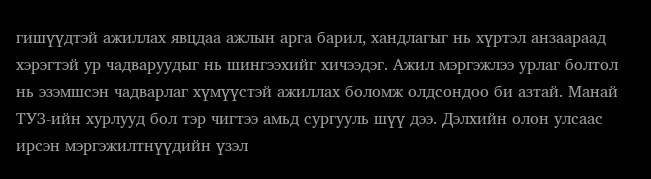гишүүдтэй ажиллах явцдаа ажлын арга барил, хандлагыг нь хүртэл анзаараад хэрэгтэй ур чадваруудыг нь шингээхийг хичээдэг. Ажил мэргэжлээ урлаг болтол нь эзэмшсэн чадварлаг хүмүүстэй ажиллах боломж олдсондоо би азтай. Манай ТУЗ-ийн хурлууд бол тэр чигтээ амьд сургууль шүү дээ. Дэлхийн олон улсаас ирсэн мэргэжилтнүүдийн үзэл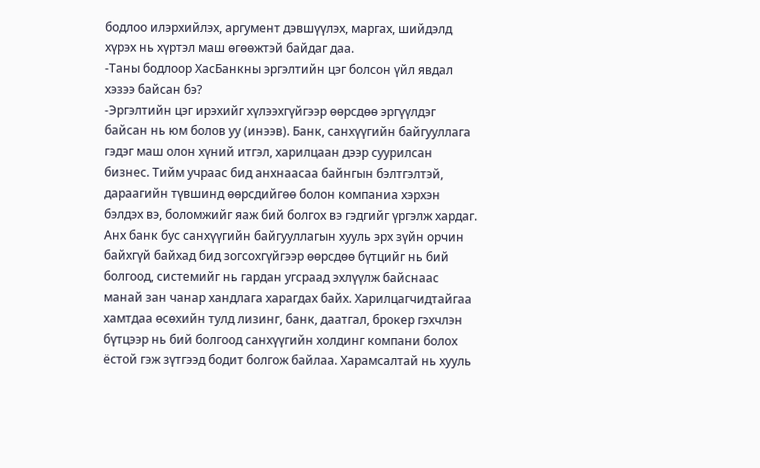бодлоо илэрхийлэх, аргумент дэвшүүлэх, маргах, шийдэлд хүрэх нь хүртэл маш өгөөжтэй байдаг даа.
-Таны бодлоор ХасБанкны эргэлтийн цэг болсон үйл явдал хэзээ байсан бэ?
-Эргэлтийн цэг ирэхийг хүлээхгүйгээр өөрсдөө эргүүлдэг байсан нь юм болов уу (инээв). Банк, санхүүгийн байгууллага гэдэг маш олон хүний итгэл, харилцаан дээр суурилсан бизнес. Тийм учраас бид анхнаасаа байнгын бэлтгэлтэй, дараагийн түвшинд өөрсдийгөө болон компаниа хэрхэн бэлдэх вэ, боломжийг яаж бий болгох вэ гэдгийг үргэлж хардаг. Анх банк бус санхүүгийн байгууллагын хууль эрх зүйн орчин байхгүй байхад бид зогсохгүйгээр өөрсдөө бүтцийг нь бий болгоод, системийг нь гардан угсраад эхлүүлж байснаас манай зан чанар хандлага харагдах байх. Харилцагчидтайгаа хамтдаа өсөхийн тулд лизинг, банк, даатгал, брокер гэхчлэн бүтцээр нь бий болгоод санхүүгийн холдинг компани болох ёстой гэж зүтгээд бодит болгож байлаа. Харамсалтай нь хууль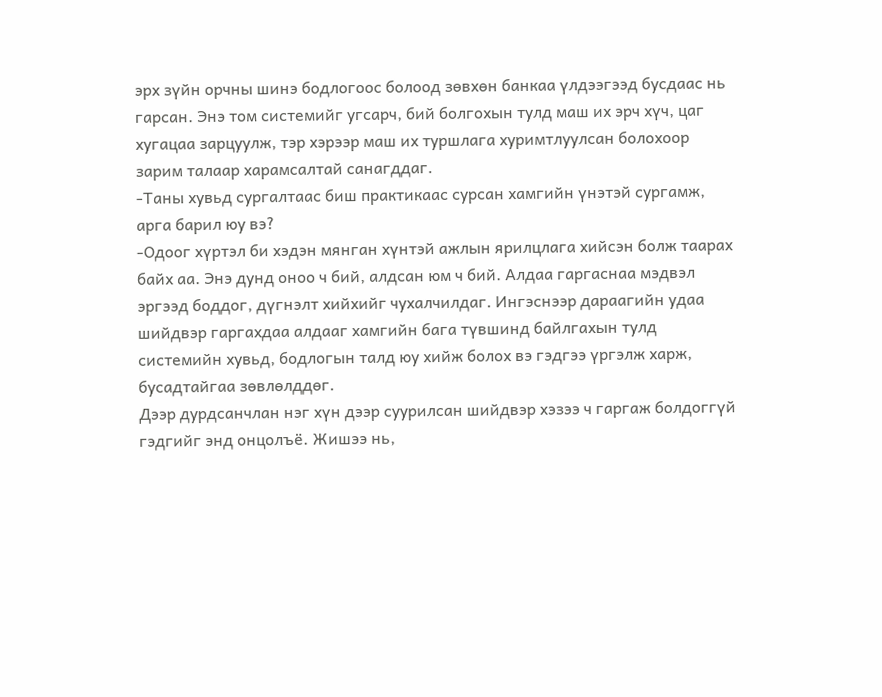эрх зүйн орчны шинэ бодлогоос болоод зөвхөн банкаа үлдээгээд бусдаас нь гарсан. Энэ том системийг угсарч, бий болгохын тулд маш их эрч хүч, цаг хугацаа зарцуулж, тэр хэрээр маш их туршлага хуримтлуулсан болохоор зарим талаар харамсалтай санагддаг.
-Таны хувьд сургалтаас биш практикаас сурсан хамгийн үнэтэй сургамж, арга барил юу вэ?
-Одоог хүртэл би хэдэн мянган хүнтэй ажлын ярилцлага хийсэн болж таарах байх аа. Энэ дунд оноо ч бий, алдсан юм ч бий. Алдаа гаргаснаа мэдвэл эргээд боддог, дүгнэлт хийхийг чухалчилдаг. Ингэснээр дараагийн удаа шийдвэр гаргахдаа алдааг хамгийн бага түвшинд байлгахын тулд системийн хувьд, бодлогын талд юу хийж болох вэ гэдгээ үргэлж харж, бусадтайгаа зөвлөлддөг.
Дээр дурдсанчлан нэг хүн дээр суурилсан шийдвэр хэзээ ч гаргаж болдоггүй гэдгийг энд онцолъё. Жишээ нь,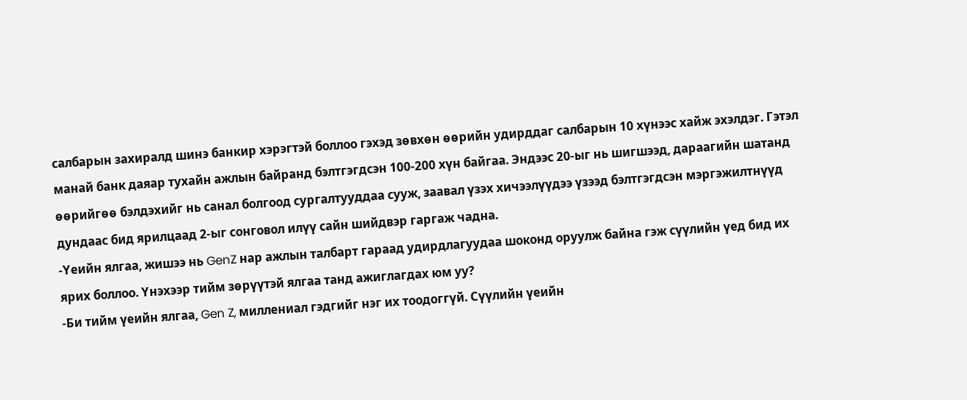салбарын захиралд шинэ банкир хэрэгтэй боллоо гэхэд зөвхөн өөрийн удирддаг салбарын 10 хүнээс хайж эхэлдэг. Гэтэл манай банк даяар тухайн ажлын байранд бэлтгэгдсэн 100-200 хүн байгаа. Эндээс 20-ыг нь шигшээд, дараагийн шатанд өөрийгөө бэлдэхийг нь санал болгоод сургалтууддаа сууж, заавал үзэх хичээлүүдээ үзээд бэлтгэгдсэн мэргэжилтнүүд дундаас бид ярилцаад 2-ыг сонговол илүү сайн шийдвэр гаргаж чадна.
-Үеийн ялгаа, жишээ нь GenZ нар ажлын талбарт гараад удирдлагуудаа шоконд оруулж байна гэж сүүлийн үед бид их ярих боллоо. Үнэхээр тийм зөрүүтэй ялгаа танд ажиглагдах юм уу?
-Би тийм үеийн ялгаа, Gen Z, миллениал гэдгийг нэг их тоодоггүй. Сүүлийн үеийн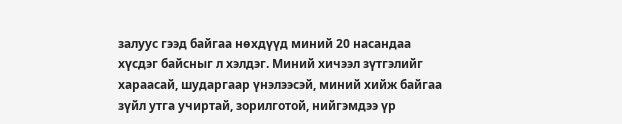залуус гээд байгаа нөхдүүд миний 20 насандаа хүсдэг байсныг л хэлдэг. Миний хичээл зүтгэлийг хараасай, шударгаар үнэлээсэй, миний хийж байгаа зүйл утга учиртай, зорилготой, нийгэмдээ үр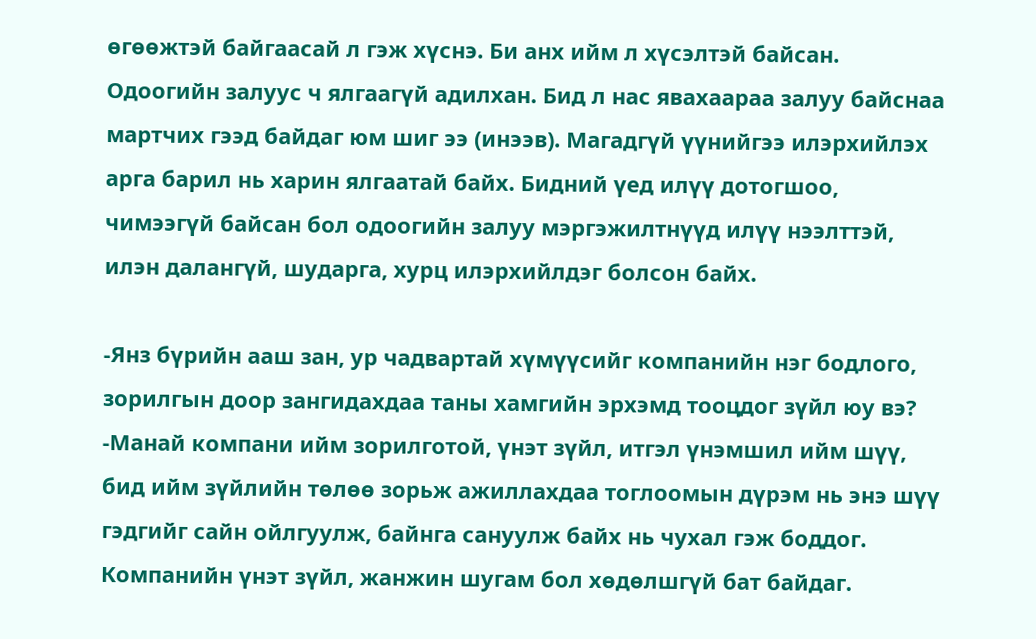өгөөжтэй байгаасай л гэж хүснэ. Би анх ийм л хүсэлтэй байсан. Одоогийн залуус ч ялгаагүй адилхан. Бид л нас явахаараа залуу байснаа мартчих гээд байдаг юм шиг ээ (инээв). Магадгүй үүнийгээ илэрхийлэх арга барил нь харин ялгаатай байх. Бидний үед илүү дотогшоо, чимээгүй байсан бол одоогийн залуу мэргэжилтнүүд илүү нээлттэй, илэн далангүй, шударга, хурц илэрхийлдэг болсон байх.

-Янз бүрийн ааш зан, ур чадвартай хүмүүсийг компанийн нэг бодлого, зорилгын доор зангидахдаа таны хамгийн эрхэмд тооцдог зүйл юу вэ?
-Манай компани ийм зорилготой, үнэт зүйл, итгэл үнэмшил ийм шүү, бид ийм зүйлийн төлөө зорьж ажиллахдаа тоглоомын дүрэм нь энэ шүү гэдгийг сайн ойлгуулж, байнга сануулж байх нь чухал гэж боддог. Компанийн үнэт зүйл, жанжин шугам бол хөдөлшгүй бат байдаг.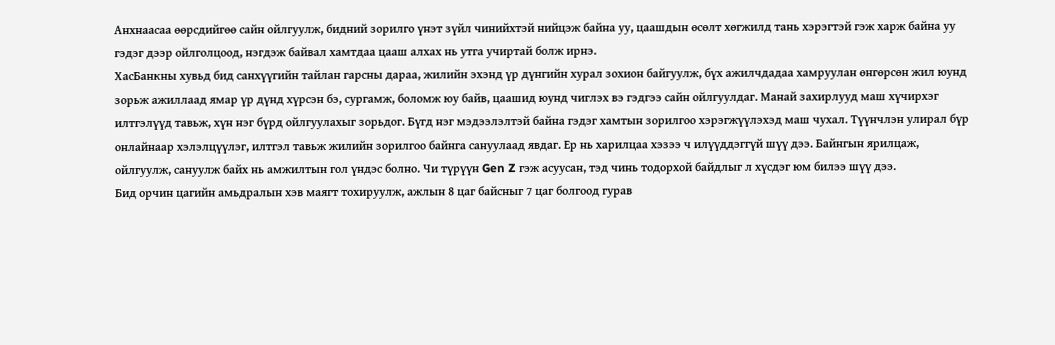Анхнаасаа өөрсдийгөө сайн ойлгуулж, бидний зорилго үнэт зүйл чинийхтэй нийцэж байна уу, цаашдын өсөлт хөгжилд тань хэрэгтэй гэж харж байна уу гэдэг дээр ойлголцоод, нэгдэж байвал хамтдаа цааш алхах нь утга учиртай болж ирнэ.
ХасБанкны хувьд бид санхүүгийн тайлан гарсны дараа, жилийн эхэнд үр дүнгийн хурал зохион байгуулж, бүх ажилчдадаа хамруулан өнгөрсөн жил юунд зорьж ажиллаад ямар үр дүнд хүрсэн бэ, сургамж, боломж юу байв, цаашид юунд чиглэх вэ гэдгээ сайн ойлгуулдаг. Манай захирлууд маш хүчирхэг илтгэлүүд тавьж, хүн нэг бүрд ойлгуулахыг зорьдог. Бүгд нэг мэдээлэлтэй байна гэдэг хамтын зорилгоо хэрэгжүүлэхэд маш чухал. Түүнчлэн улирал бүр онлайнаар хэлэлцүүлэг, илтгэл тавьж жилийн зорилгоо байнга сануулаад явдаг. Ер нь харилцаа хэзээ ч илүүддэггүй шүү дээ. Байнгын ярилцаж, ойлгуулж, сануулж байх нь амжилтын гол үндэс болно. Чи түрүүн Gen Z гэж асуусан, тэд чинь тодорхой байдлыг л хүсдэг юм билээ шүү дээ.
Бид орчин цагийн амьдралын хэв маягт тохируулж, ажлын 8 цаг байсныг 7 цаг болгоод гурав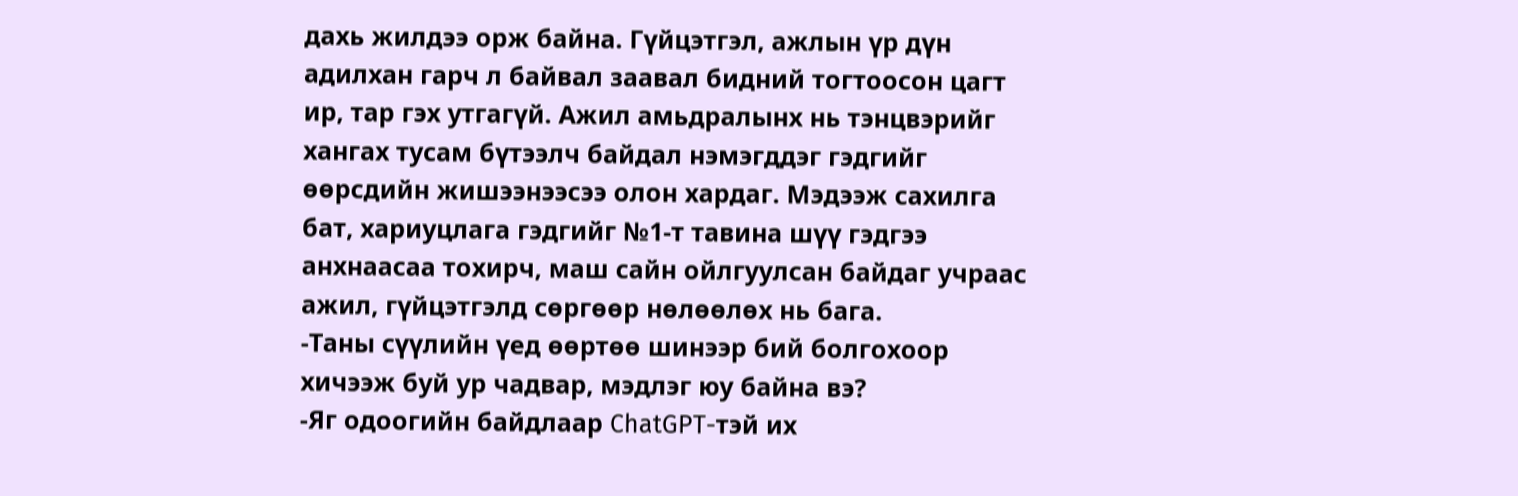дахь жилдээ орж байна. Гүйцэтгэл, ажлын үр дүн адилхан гарч л байвал заавал бидний тогтоосон цагт ир, тар гэх утгагүй. Ажил амьдралынх нь тэнцвэрийг хангах тусам бүтээлч байдал нэмэгддэг гэдгийг өөрсдийн жишээнээсээ олон хардаг. Мэдээж сахилга бат, хариуцлага гэдгийг №1-т тавина шүү гэдгээ анхнаасаа тохирч, маш сайн ойлгуулсан байдаг учраас ажил, гүйцэтгэлд сөргөөр нөлөөлөх нь бага.
-Таны сүүлийн үед өөртөө шинээр бий болгохоор хичээж буй ур чадвар, мэдлэг юу байна вэ?
-Яг одоогийн байдлаар ChatGPT-тэй их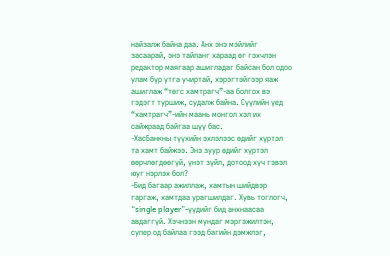найзалж байна даа. Анх энэ мэйлийг засаарай, энэ тайланг хараад өг гэхчлэн редактор маягаар ашигладаг байсан бол одоо улам бүр утга учиртай, хэрэгтэйгээр яаж ашиглаж “төгс хамтрагч”-аа болгох вэ гэдэгт туршиж, судалж байна. Сүүлийн үед “хамтрагч”-ийн маань монгол хэл их сайжраад байгаа шүү бас.
-ХасБанкны түүхийн эхлэлээс өдийг хүртэл та хамт байжээ. Энэ зуур өдийг хүртэл өөрчлөгдөөгүй, үнэт зүйл, дотоод хүч гэвэл юуг нэрлэх бол?
-Бид багаар ажиллаж, хамтын шийдвэр гаргаж, хамтдаа урагшилдаг. Хувь тоглогч, “single player”-үүдийг бид анхнаасаа авдаггүй. Хэчнээн мундаг мэргэжилтэн, супер од байлаа гээд багийн дэмжлэг,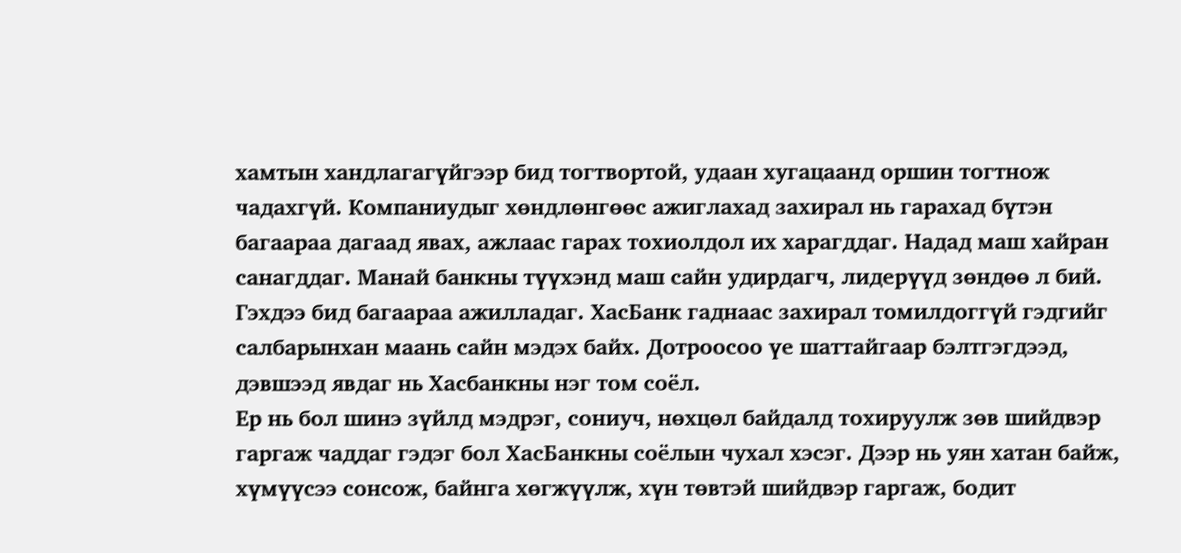хамтын хандлагагүйгээр бид тогтвортой, удаан хугацаанд оршин тогтнож чадахгүй. Компаниудыг хөндлөнгөөс ажиглахад захирал нь гарахад бүтэн багаараа дагаад явах, ажлаас гарах тохиолдол их харагддаг. Надад маш хайран санагддаг. Манай банкны түүхэнд маш сайн удирдагч, лидерүүд зөндөө л бий. Гэхдээ бид багаараа ажилладаг. ХасБанк гаднаас захирал томилдоггүй гэдгийг салбарынхан маань сайн мэдэх байх. Дотроосоо үе шаттайгаар бэлтгэгдээд, дэвшээд явдаг нь Хасбанкны нэг том соёл.
Ер нь бол шинэ зүйлд мэдрэг, сониуч, нөхцөл байдалд тохируулж зөв шийдвэр гаргаж чаддаг гэдэг бол ХасБанкны соёлын чухал хэсэг. Дээр нь уян хатан байж, хүмүүсээ сонсож, байнга хөгжүүлж, хүн төвтэй шийдвэр гаргаж, бодит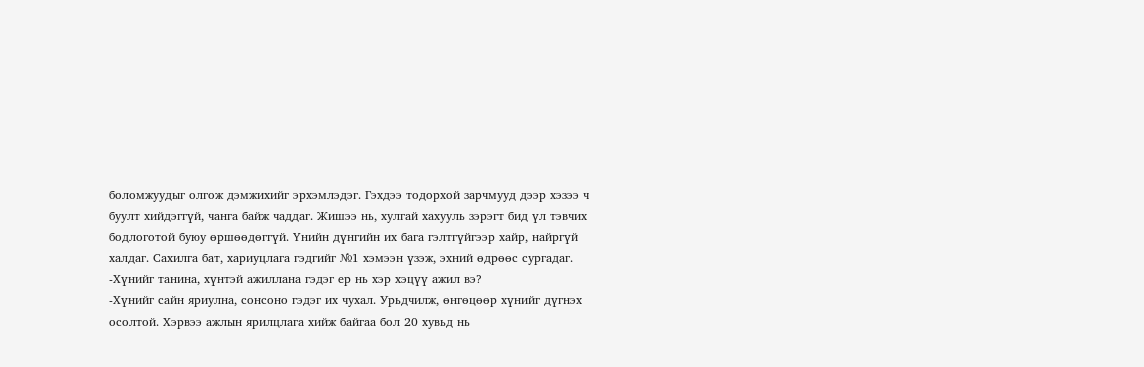боломжуудыг олгож дэмжихийг эрхэмлэдэг. Гэхдээ тодорхой зарчмууд дээр хэзээ ч буулт хийдэггүй, чанга байж чаддаг. Жишээ нь, хулгай хахууль зэрэгт бид үл тэвчих бодлоготой буюу өршөөдөггүй. Үнийн дүнгийн их бага гэлтгүйгээр хайр, найргүй халдаг. Сахилга бат, хариуцлага гэдгийг №1 хэмээн үзэж, эхний өдрөөс сургадаг.
-Хүнийг танина, хүнтэй ажиллана гэдэг ер нь хэр хэцүү ажил вэ?
-Хүнийг сайн яриулна, сонсоно гэдэг их чухал. Урьдчилж, өнгөцөөр хүнийг дүгнэх осолтой. Хэрвээ ажлын ярилцлага хийж байгаа бол 20 хувьд нь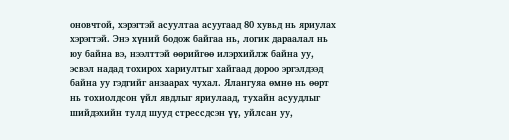оновчтой, хэрэгтэй асуултаа асуугаад 80 хувьд нь яриулах хэрэгтэй. Энэ хүний бодож байгаа нь, логик дараалал нь юу байна вэ, нээлттэй өөрийгөө илэрхийлж байна уу, эсвэл надад тохирох хариултыг хайгаад дороо эргэлдээд байна уу гэдгийг анзаарах чухал. Ялангуяа өмнө нь өөрт нь тохиолдсон үйл явдлыг яриулаад, тухайн асуудлыг шийдэхийн тулд шууд стрессдсэн үү, уйлсан уу,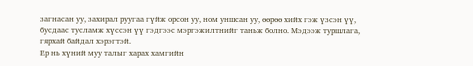загнасан уу, захирал руугаа гүйж орсон уу, ном уншсан уу, өөрөө хийх гэж үзсэн үү, бусдаас тусламж хүссэн үү гэдгээс мэргэжилтнийг таньж болно. Мэдээж туршлага, гярхай байдал хэрэгтэй.
Ер нь хүний муу талыг харах хамгийн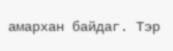амархан байдаг. Тэр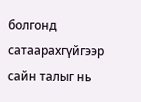болгонд сатаарахгүйгээр сайн талыг нь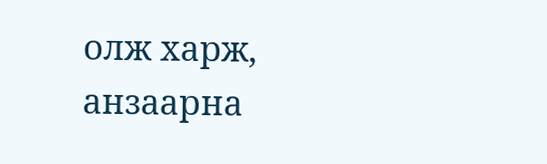олж харж, анзаарна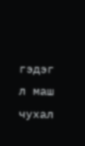гэдэг л маш чухал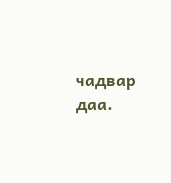чадвар даа.